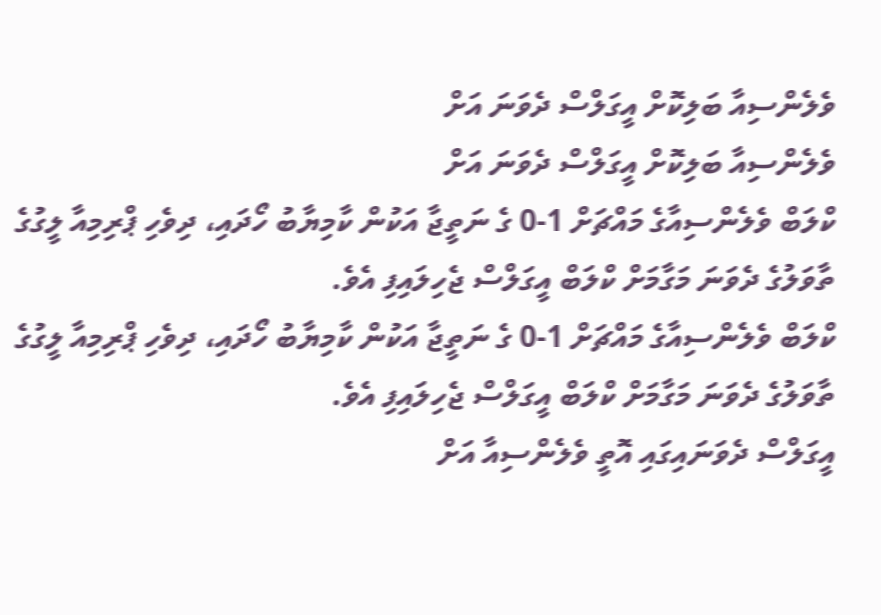ވެލެންސިއާ ބަލިކޮށް އީގަލްސް ދެވަނަ އަށް
ވެލެންސިއާ ބަލިކޮށް އީގަލްސް ދެވަނަ އަށް
ކްލަބް ވެލެންސިއާގެ މައްޗަށް 1-0 ގެ ނަތީޖާ އަކުން ކާމިޔާބު ހޯދައި، ދިވެހި ޕްރިމިއާ ލީގުގެ ތާވަލުގެ ދެވަނަ މަގާމަށް ކްލަބް އީގަލްސް ޖެހިލައިފި އެވެ.
ކްލަބް ވެލެންސިއާގެ މައްޗަށް 1-0 ގެ ނަތީޖާ އަކުން ކާމިޔާބު ހޯދައި، ދިވެހި ޕްރިމިއާ ލީގުގެ ތާވަލުގެ ދެވަނަ މަގާމަށް ކްލަބް އީގަލްސް ޖެހިލައިފި އެވެ.
އީގަލްސް ދެވަނައިގައި އޮތީ ވެލެންސިއާ އަށް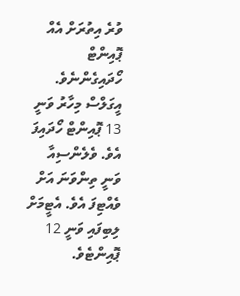ވުރެ އިތުރަށް އެއް ޕޮއިންޓް ހޯދައިގެންނެވެ. އީގަލްސް މިހާރު ވަނީ 13 ޕޮއިންޓް ހޯދައިފަ އެވެ. ވެލެންސިއާ ވަނީ ތިންވަނަ އަށް ވެއްޓިފަ އެވެ. އެޓީމަށް ލިބިފައި ވަނީ 12 ޕޮއިންޓެވެ.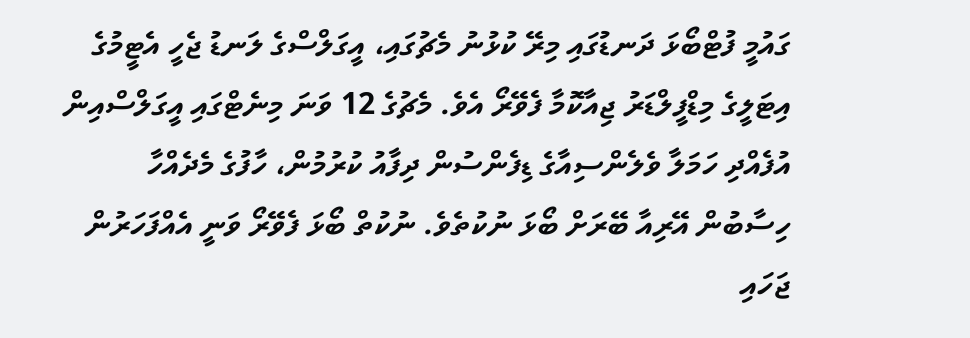ގައުމީ ފުޓްބޯޅަ ދަނޑުގައި މިރޭ ކުޅުނު މެޗުގައި، އީގަލްސްގެ ލަނޑު ޖެހީ އެޓީމުގެ އިޓަލީގެ މިޑްފީލްޑަރު ޖިއާކޮމާ ފެވޭރޯ އެވެ. މެޗުގެ 12 ވަނަ މިނެޓްގައި އީގަލްސްއިން އުފެއްދި ހަމަލާ ވެލެންސިއާގެ ޑިފެންސުން ދިފާއު ކުރުމުން، ހާފުގެ މެދެއްހާ ހިސާބުން އޭރިއާ ބޭރަށް ބޯޅަ ނުކުތެވެ. ނުކުތް ބޯޅަ ފެވޭރޯ ވަނީ އެއްފަހަރުން ޖަހައި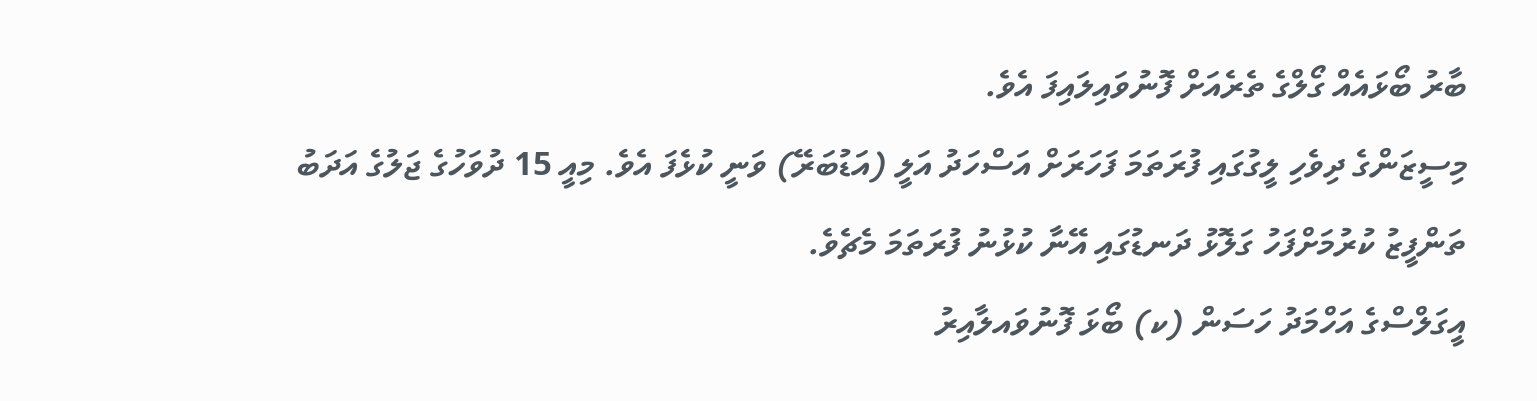ބާރު ބޯޅައެއް ގޯލްގެ ތެރެއަށް ފޮނުވައިލައިފަ އެވެ.
މިސީޒަންގެ ދިވެހި ލީގުގައި ފުރަތަމަ ފަހަރަށް އަސްހަދު އަލީ (އަޑުބަރޭ) ވަނީ ކުޅެފަ އެވެ. މިއީ 15 ދުވަހުގެ ޖަލުގެ އަދަބު ތަންފީޒު ކުރުމަށްފަހު ގަލޮޅު ދަނޑުގައި އޭނާ ކުޅުނު ފުރަތަމަ މެޗެވެ.
އީގަލްސްގެ އަހްމަދު ހަސަން (ކ) ބޯޅަ ފޮނުވައލާއިރު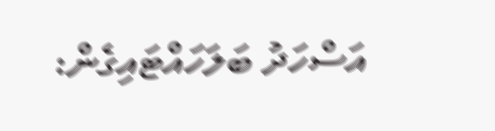އަސްހަދު ބަލަހައްޓައިގެން: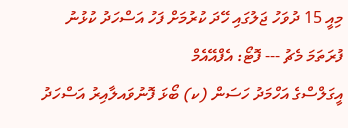މިއީ 15 ދުވަހު ޖަލުގައި ހޭދަ ކުރުމަށް ފަހު އަސްހަދު ކުޅުނު ފުރަތަމަ މެޗު --- ފޮޓޯ: އެފްއޭއެމް
އީގަލްސްގެ އަހްމަދު ހަސަން (ކ) ބޯޅަ ފޮނުވައލާއިރު އަސްހަދު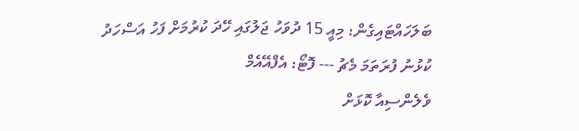ބަލަހައްޓައިގެން: މިއީ 15 ދުވަހު ޖަލުގައި ހޭދަ ކުރުމަށް ފަހު އަސްހަދު ކުޅުނު ފުރަތަމަ މެޗު --- ފޮޓޯ: އެފްއޭއެމް
ވެލެންސިއާ ކޮޅަށް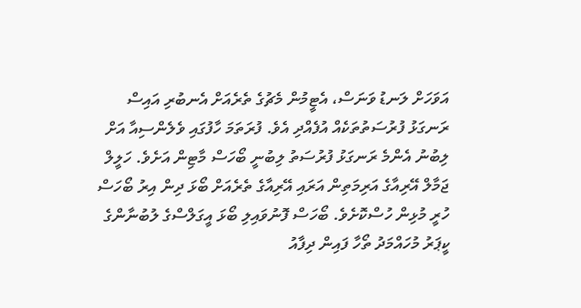އަވަހަށް ލަނޑު ވަނަސް، އެޓީމުން މެޗުގެ ތެރެއަށް އެނބުރި އައިސް ރަނގަޅު ފުރުސަތުތަކެއް އުފެއްދި އެވެ. ފުރަތަމަ ހާފުގައި ވެލެންސިއާ އަށް ލިބުނު އެންމެ ރަނގަޅު ފުރުސަތު ލިބުނީ ބޯހަސް މާޓިން އަށެވެ. ހަލީލް ޖަމާލް އޭރިއާގެ އަރިމަތިން އަރައި އޭރިއާގެ ތެރެއަށް ބޯޅަ ދިން އިރު ބޯހަސް ހުރީ މުޅިން ހުސްކޮށެވެ. ބޯހަސް ފޮނުވައިލި ބޯޅަ އީގަލްސްގެ ލުބުނާންގެ ކީޕަރު މުހައްމަދު ތޯހާ ފައިން ދިފާއު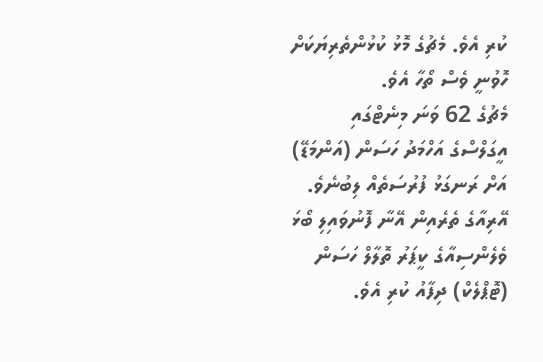ކުރި އެވެ. މެޗުގެ މޮޅު ކުޅުންތެރިޔަކަށް ހޮވުނީ ވެސް ތޯހާ އެވެ.
މެޗުގެ 62 ވަނަ މިނެޓްގައި އީގަލްސްގެ އަހްމަދު ހަސަން (އަންމަޑޭ) އަށް ރަނގަޅު ފުރުސަތެއް ލިބުނެވެ. އޭރިއާގެ ތެރެއިން އޭނާ ފޮނުވައިލި ބޯޅަ ވެލެންސިއާގެ ކީޕަރު ތޮލާލް ހަސަން (ޓޮޕްލެކް) ދިފާއު ކުރި އެވެ.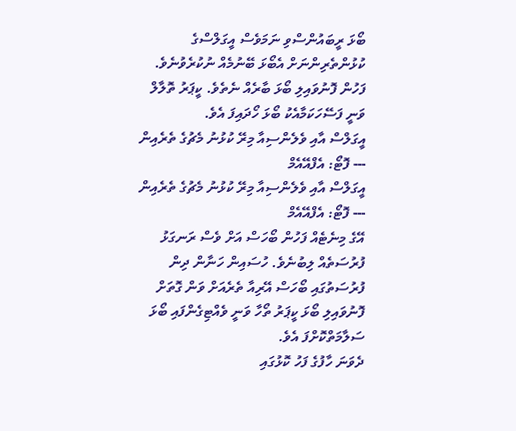ބޯޅަ ރީބައުންސްވި ނަމަވެސް އީގަލްސްގެ ކުޅުންތެރިންނަށް އެބޯޅަ ބޭނުމެއް ނުކުރެވުނެވެ. ފަހުން ފޮނުވައިލި ބޯޅަ ބާރެއް ނެތެވެ. ކީޕަރު ތޮލާލް ވަނީ ފަސޭހަކަމާއެކު ބޯޅަ ހޯދައިފަ އެވެ.
އީގަލްސް އާއި ވެލެންސިއާ މިރޭ ކުޅުނު މެޗުގެ ތެރެއިން --- ފޮޓޯ: އެފްއޭއެމް
އީގަލްސް އާއި ވެލެންސިއާ މިރޭ ކުޅުނު މެޗުގެ ތެރެއިން --- ފޮޓޯ: އެފްއޭއެމް
އޭގެ މިނެޓެއް ފަހުން ބޯހަސް އަށް ވެސް ރަނގަޅު ފުރުސަތެއް ލިބުނެވެ. ހުސައިން ހަނާން ދިން ފުރުސަތުގައި ބޯހަސް އޭރިއާ ތެރެއަށް ވަން ގޮތަށް ފޮނުވައިލި ބޯޅަ ކީޕަރު ތޯހާ ވަނީ ވެއްޓިގެންފައި ބޯޅަ ސަލާމަތްކޮށްފަ އެވެ.
ދެވަނަ ހާފުގެ ފަހު ކޮޅުގައި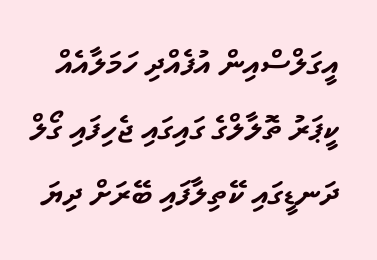އީގަލްސްއިން އުފެއްދި ހަމަލާއެއް ކީޕަރު ތޮލާލްގެ ގައިގައި ޖެހިފައި ގޯލް ދަނޑީގައި ކޭތިލާފައި ބޭރަށް ދިޔަ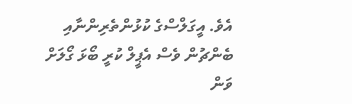އެވެ. އީގަލްސްގެ ކުޅުންތެރިންނާއި ބެންޗުން ވެސް އެޕީލް ކުރީ ބޯޅަ ގޯލަށް ވަން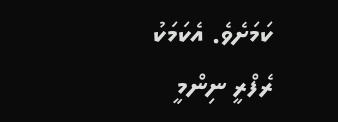ކަމަށެވެ. އެކަމަކު ރެފްރީ ނިންމީ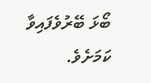ބޯޅަ ބޭރުވެފައިވާ ކަމަށެވެ.